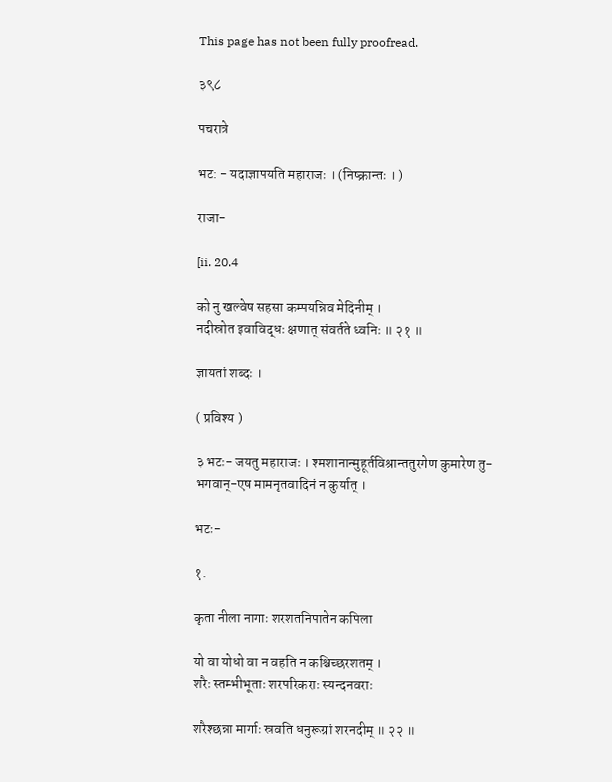This page has not been fully proofread.

३९८

पचरात्रे

भट: - यदाज्ञापयति महाराजः । (निष्क्रान्तः । )

राजा-

[ii. 20.4

को नु खल्वेष सहसा कम्पयन्निव मेदिनीम् ।
नदीस्रोत इवाविद्धः क्षणात् संवर्तते ध्वनिः ॥ २१ ॥

ज्ञायतां शब्दः ।

( प्रविश्य )

३ भटः- जयतु महाराजः । श्मशानान्मुहूर्तविश्रान्ततुरगेण कुमारेण तु-
भगवान्-एष मामनृतवादिनं न कुर्यात् ।

भटः-

१.

कृता नीला नागाः शरशतनिपातेन कपिला

यो वा योधो वा न वहति न कश्चिच्छरशतम् ।
शरैः स्तम्भीभूताः शरपरिकराः स्यन्दनवराः

शरैश्छन्ना मार्गाः स्रवति धनुरूग्रां शरनदीम् ॥ २२ ॥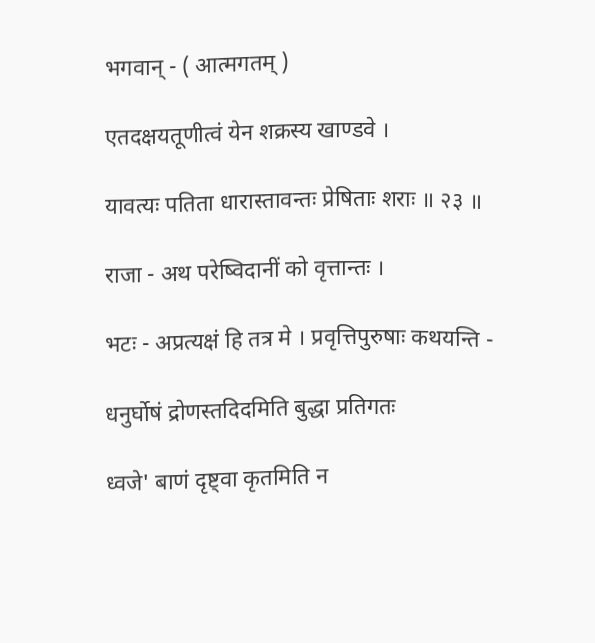भगवान् - ( आत्मगतम् )

एतदक्षयतूणीत्वं येन शक्रस्य खाण्डवे ।

यावत्यः पतिता धारास्तावन्तः प्रेषिताः शराः ॥ २३ ॥

राजा - अथ परेष्विदानीं को वृत्तान्तः ।

भटः - अप्रत्यक्षं हि तत्र मे । प्रवृत्तिपुरुषाः कथयन्ति -

धनुर्घोषं द्रोणस्तदिदमिति बुद्धा प्रतिगतः

ध्वजे' बाणं दृष्ट्वा कृतमिति न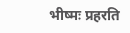भीष्मः प्रहरति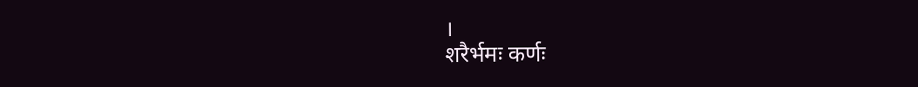।
शरैर्भमः कर्णः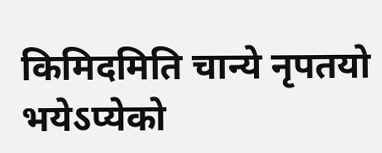किमिदमिति चान्ये नृपतयो
भयेऽप्येको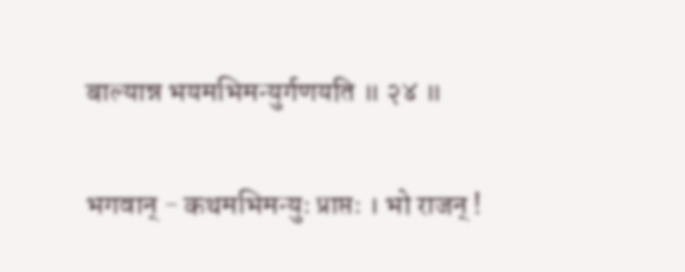बाल्यान्न भयमभिमन्युर्गणयति ॥ २४ ॥

भगवान् - कथमभिमन्युः प्राप्तः । भो राजन् !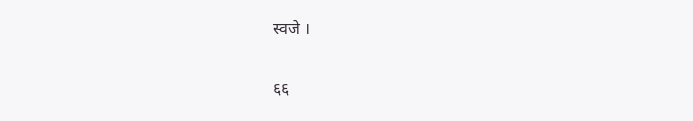स्वजे ।

६६